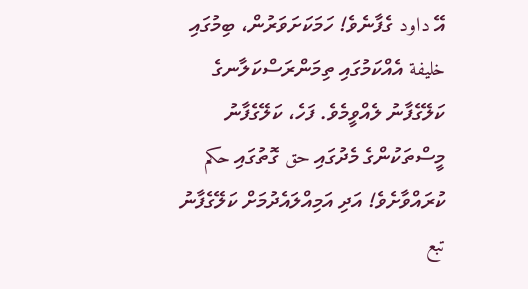އޭ داود ގެފާނެވެ! ހަމަކަށަވަރުން، ބިމުގައި خليفة އެއްކަމުގައި ތިމަންރަސްކަލާނގެ ކަލޭގެފާނު ލެއްވީމެވެ. ފަހެ، ކަލޭގެފާނު މީސްތަކުންގެ މެދުގައި حق ގޮތުގައި حكم ކުރައްވާށެވެ! އަދި އަމިއްލައެދުމަށް ކަލޭގެފާނު تبع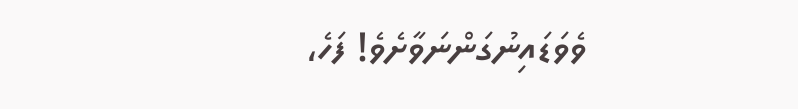ވެވަޑައިނުގަންނަވާށެވެ! ފަހެ،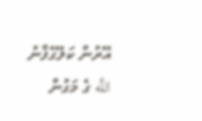އޭރުން ކަލޭގެފާނު اللَّه ގެ މަގުން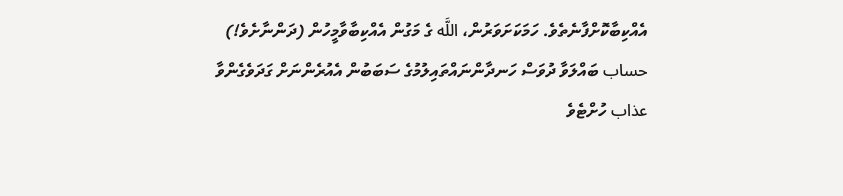އެއްކިބާކޮށްފާނެތެވެ. ހަމަކަށަވަރުން، اللَّه ގެ މަގުން އެއްކިބާވާމީހުން (ދަންނާށެވެ!) حساب ބައްލަވާ ދުވަސް ހަނދާންނައްތައިލުމުގެ ސަބަބުން އެއުރެންނަށް ގަދަވެގެންވާ عذاب ހުށްޓެވެ